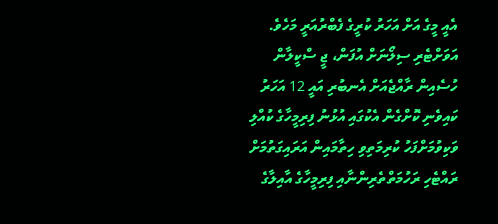އެއީ މީގެ އަށް އަހަރު ކުރީގެ ފެބްރުއަރީ މަހެވެ. އަވަށްޓެރި ސިލޯނަށް އުފަން، ޖީ ސްކީލާން ހުސެއިން ރާއްޖެއަށް އެނބުރި އައީ 12 އަހަރު ކައިވެނި ކޮށްގެން އެކުގައި އުޅުނު ފިރިމީހާގެ ކުއްލި ވަކިވުމަށްފަހު ކުރިމަތިވި ހިތާމައިން އަރައިގަތުމަށް ރައްޓެހި ރަހުމަތްތެރިންނާއި ފިރިމީހާގެ އާއިލާގެ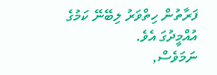ފަރާތުން ހިތްވަރު ލިބޭނޭ ކަމުގެ އުއްމީދުގަ އެވެ.
ނަމަވެސް,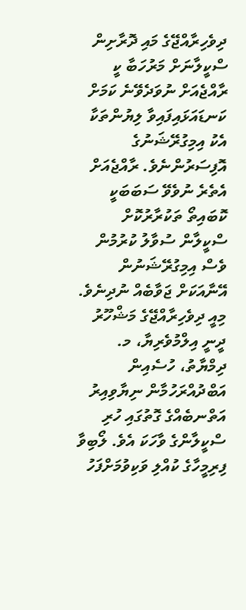ދިވެހިރާއްޖޭގެ މައި ދޮރާށިން ސްކީލާނަށް މަރުހަބާ ކީ ރާއްޖެއަށް ނުވަދެވޭނެ ކަމަށް ކަނޑައަޅައިފައިވާ ލިޔުންތަކާ އެކު އިމިގުރޭޝަނުގެ އޮފިސަރުންނެވެ. ރާއްޖެއަށް އެތެރެ ނުވެވޭ ސަބަބަކީ ކޮބައިތޯ ތަކުރާރުކޮށް ސްކީލާން ސުވާލު ކުރުމުން ވެސް އިމިގުރޭޝަނުން އޭނާއަކަށް ޖަވާބެއް ނުދިނެވެ.
މިއީ ދިވެހިރާއްޖޭގެ މަޝްހޫރު ދީނީ އިލްމުވެރިޔާ، މ. ދިމްޔާތު، ހުސެއިން އަބްދުއްރަހުމާން ނިޔާވިއިރު އަތްނބެއްގެ ގޮތުގައި ހުރި ސްކީލާންގެ ވާހަކަ އެވެ. ލޯބިވާ ފިރިމީހާގެ ކުއްލި ވަކިވުމަށްފަހު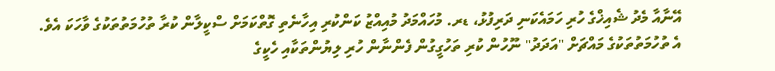އޭނާއާ މެދު ޝެއިޚްގެ ހުރި ހަމައެކަނި ދަރިފުޅު، ޑރ. މުހައްމަދު މުއިއްޒު ކަންކުރި އިހާނެތި ގޮތްކަމަށް ސްކީލާން ކުރާ ތުހުމަތުތަކުގެ ވާހަކަ އެވެ.
އެ ތުހުމަތުތަކުގެ މައްޗަށް "އަދަދު" ނޫހުން ކުރި ތަހުގީގުން ފެންނާން ހުރި ލިޔުންތަކާއި ހެކީގެ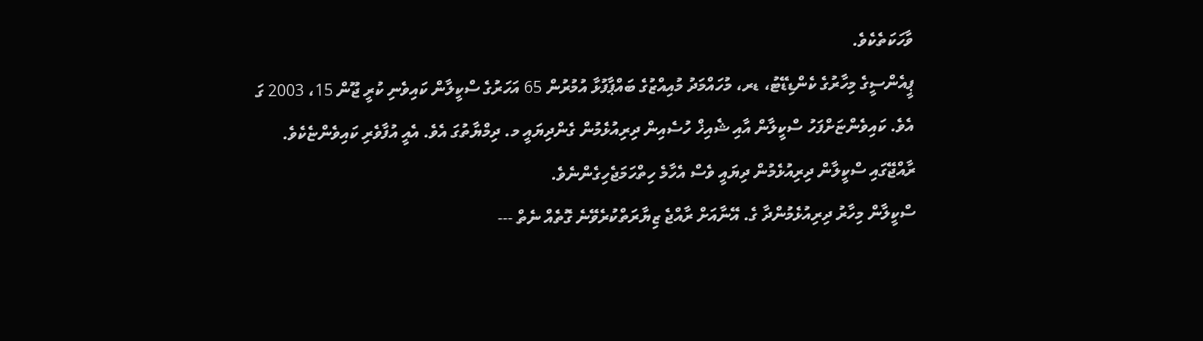ވާހަކަތެކެވެ.
ޕީއެންސީގެ މިހާރުގެ ކެންޑިޑޭޓު، ޑރ، މުހައްމަދު މުއިއްޒުގެ ބައްޕާފުޅާ އުމުރުން 65 އަހަރުގެ ސްކީލާން ކައިވެނި ކުރީ ޖޫން 15، 2003 ގަ އެވެ. ކައިވެންޏަށްފަހު ސްކީލާން އާއި ޝެއިޚް ހުސެއިން ދިރިއުޅެމުން ގެންދިޔައީ މ. ދިމްޔާތުގަ އެވެ. އެއީ އުފާވެރި ކައިވެންޏެކެވެ. ރާއްޖޭގައި ސްކީލާން ދިރިއުޅެމުން ދިޔައީ ވެސް އެހާމެ ހިތްހަމަޖެހިގެންނެވެ.
ސްކީލާން މިހާރު ދިރިއުޅެމުންދާ ގެ. އޭނާއަށް ރާއްޖެ ޒިޔާރަތްކުރެވޭނެ ގޮތެއް ނެތް ---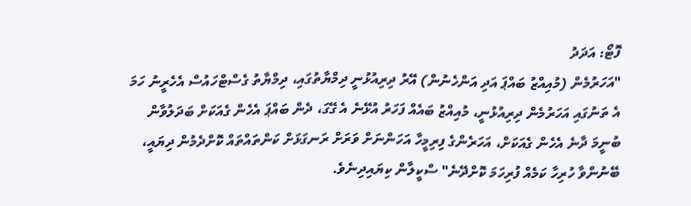ފޮޓޯ: އަދަދު
"އަހަރުމެން (މުއިއްޒު ބައްޕަ އަދި އަންހެނުން) އޭރު ދިރިއުޅުނީ ދިމްޔާތުގައި، ދިމްޔާތު ގެސްޓްހައުސް އެހެރީނު ހަމަ އެ ތަނުގައި އަހަރުމެން ދިރިއުޅުނީ، މުއިއްޒު ބައެއް ފަހަރު އުޅޭނެ އެ ގޭގަ، ދެން ބައްޕަ އެހެން ގެއަކަށް ބަދަލުވާން ބުނީމަ ދާނެ އެހެން ގެއަކަށް، އަހަރެންގެ ފިރިމީހާ އަހަންނަށް ވަރަށް ރަނގަޅަށް ކަންތައްތައް ކޮށްދެމުން ދިޔައީ، ބޭނުންވާ ހުރިހާ ކަމެއް ފުރިހަމަ ކޮށްދޭނެ" ސްކީލާން ކިޔައިދިނެވެ.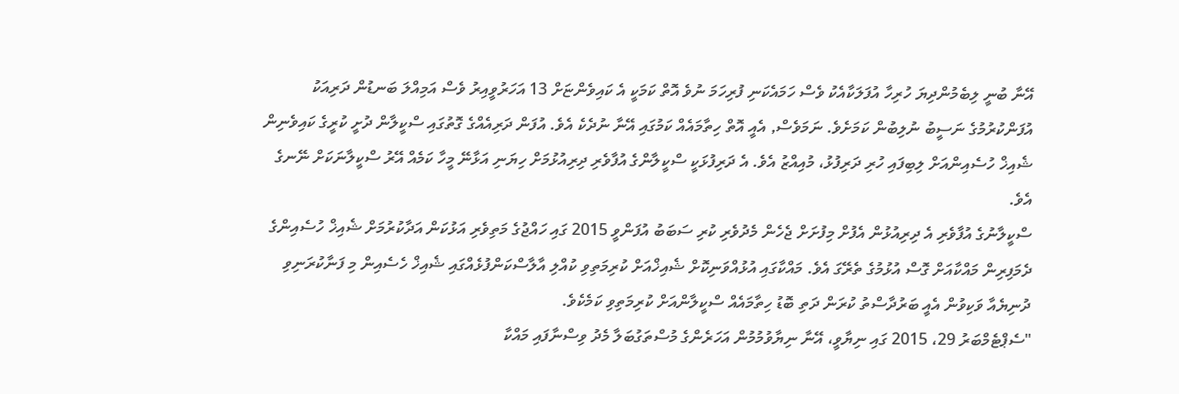އޭނާ ބުނީ ލިބެމުންދިޔަ ހުރިހާ އުފަލަކާއެކު ވެސް ހަމައެކަނި ފުރިހަމަ ނުވެ އޮތް ކަމަކީ އެ ކައިވެންޏަށް 13 އަހަރުވީއިރު ވެސް އަމިއްލަ ބަނޑުން ދަރިއަކު އުފަންކުރުމުގެ ނަސީބު ނުލިބުން ކަމަށެވެ. ނަމަވެސް, އެއީ އޮތް ހިތާމައެއް ކަމުގައި އޭނާ ނުދެކެ އެވެ. އުފަން ދަރިއެއްގެ ގޮތުގައި ސްކީލާން ދުށީ ކުރީގެ ކައިވެނިން ޝެއިޚް ހުސެއިންއަށް ލިބިފައި ހުރި ދަރިފުޅު، މުއިއްޒު އެވެ. އެ ދަރިފުޅަކީ ސްކީލާންގެ އުފާވެރި ދިރިއުޅުމަށް ހިޔަނި އަޅާނޭ މީހާ ކަމެއް އޭރު ސްކީލާނަކަށް ނޭނގެ އެވެ.
ސްކީލާނުގެ އުފާވެރި އެ ދިރިއުޅުން އެފުށް މިފުށަށް ޖެހެން މެދުވެރި ކުރި ސަބަބު އުފަންވީ 2015 ގައި ހައްޖުގެ މަތިވެރި އަޅުކަން އަދާކުރުމަށް ޝެއިޚް ހުސެއިންގެ ދެމަފިރިން މައްކާއަށް ގޮސް އުޅުމުގެ ތެރޭގަ އެވެ. މައްކާގައި އުޅުއްވަނިކޮށް ޝެއިޚްއަށް ކުރިމަތިވި ކުއްލި އާލާސްކަންފުޅެއްގައި ޝެއިޚް ހެސެއިން މި ފަނާކުރަނިވި ދުނިޔެއާ ވަކިވުން އެއީ ބަރުދާސްތު ކުރަން ދަތި ބޮޑު ހިތާމައެއް ސްކީލާންއަށް ކުރިމަތިވި ކަމެކެވެ.
"ސެޕްޓެމްބަރު 29، 2015 ގައި ނިޔާވީ، އޭނާ ނިޔާވުމުމުން އަހަރެންގެ މުސްތަގުބަލާ މެދު ވިސްނާފައި މައްކާ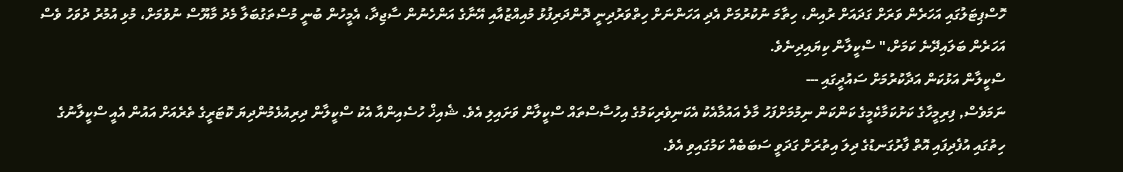ހޮސްޕިޓަލުގައި އަހަރެން ވަރަށް ގަދައަށް ރުއިން، ހިތާމަ ނުކުރުމަށް އެދި އަހަންނަށް ހިތްވަރުދިނީ ދޮންދަރިފުޅު މުއިއްޒުއާއި އޭނާގެ އަންހެނުން ސާޖިދާ، އެމީހުން ބުނީ މުސްތަގުބަލާ މެދު މާޔޫސް ނުވުމަށް، މުޅި އުމުރު ދުވަހު ވެސް އަހަރެން ބަލައިދޭނެ ކަމަށް،" ސްކީލާން ކިޔައިދިނެވެ.
ސްކީލާން އަޅުކަން އަދާކުރުމަށް ސައުދީގައި ---
ނަމަވެސް, ފިރިމީހާގެ ކަށުކަމާކެމީގެ ކަންކަން ނިމުމަށްފަހު މާލެ އައުމާއެކު އެކަނިވެރިކަމުގެ އިހުސާސްތައް ސްކީލާން ވަށައިލި އެވެ. ޝެއިޚް ހުސެއިންއާ އެކު ސްކީލާން ދިރިއުޅެމުންދިޔަ ކޮޓަރީގެ ތެރެއަށް އައުން އެއީ ސްކީލާނުގެ ހިތުގައި އުފެދިފައި އޮތް ފާރުގަނޑުގެ ދިލަ އިތުރަށް ގަދަވީ ސަބަބެއް ކަމުގައިވި އެވެ.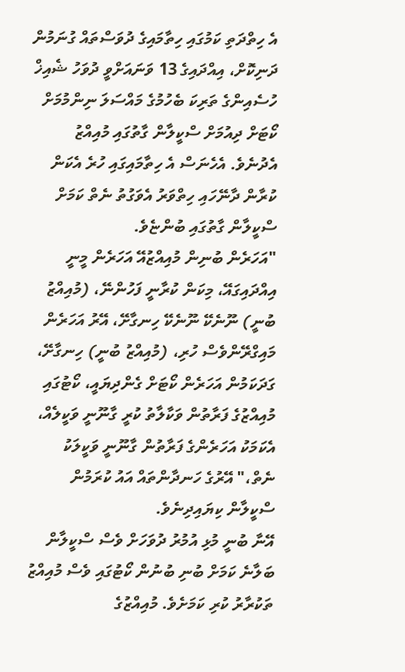އެ ހިތްދަތި ކަމުގައި ހިތާމައިގެ ދުވަސްތައް ގުނަމުން ދަނިކޮށް، އިއްދައިގެ 13 ވަނައަށްވީ ދުވަހު ޝެއިޚް ހުސެއިންގެ ތަރިކަ ބެހުމުގެ މައްސަލަ ނިންމުމަށް ކޯޓަށް ދިއުމަށް ސްކީލާން ގާތުގައި މުއިއްޒު އެދުނެވެ. އެހެނަސް އެ ހިތާމައިގައި ހުރެ އެކަން ކުރާން ދާނޭހައި ހިތްވަރު އެވަގުތު ނެތް ކަމަށް ސްކީލާން ގާތުގައި ބުންޏެވެ.
"އަހަރެން ބުނިން މުއިއްޒުއޭ އަހަރެން މީނީ އިއްދައިގައޭ، މިކަން ކުރާނީ ފަހުންނޭ، (މުއިއްޒު ބުނީ) ނޫނެކޭ ނޫނެކޭ ހިނގާށޭ، އޭރު އަހަރެން މައިގްރޭންވެސް ހުރި، (މުއިއްޒު ބުނީ) ހިނގާށޭ، ގަދަކަމުން އަހަރެން ކޯޓަށް ގެންދިޔައީ، ކޯޓުގައި މުއިއްޒުގެ ފަރާތުން ވަކާލާތު ކުރީ ގާނޫނީ ވަކީލެއް، އެކަމަކު އަހަރެންގެ ފަރާތުން ގާނޫނީ ވަކީލަކު ނެތް،" އޭރުގެ ހަނދާންތައް އައު ކުރަމުން ސްކީލާން ކިޔައިދިނެވެ.
އޭނާ ބުނީ މުޅި އުމުރު ދުވަހަށް ވެސް ސްކީލާން ބަލާނެ ކަމަށް ބުނި ބުނުން ކޯޓުގައި ވެސް މުއިއްޒު ތަކުރާރު ކުރި ކަމަށެވެ. މުއިއްޒުގެ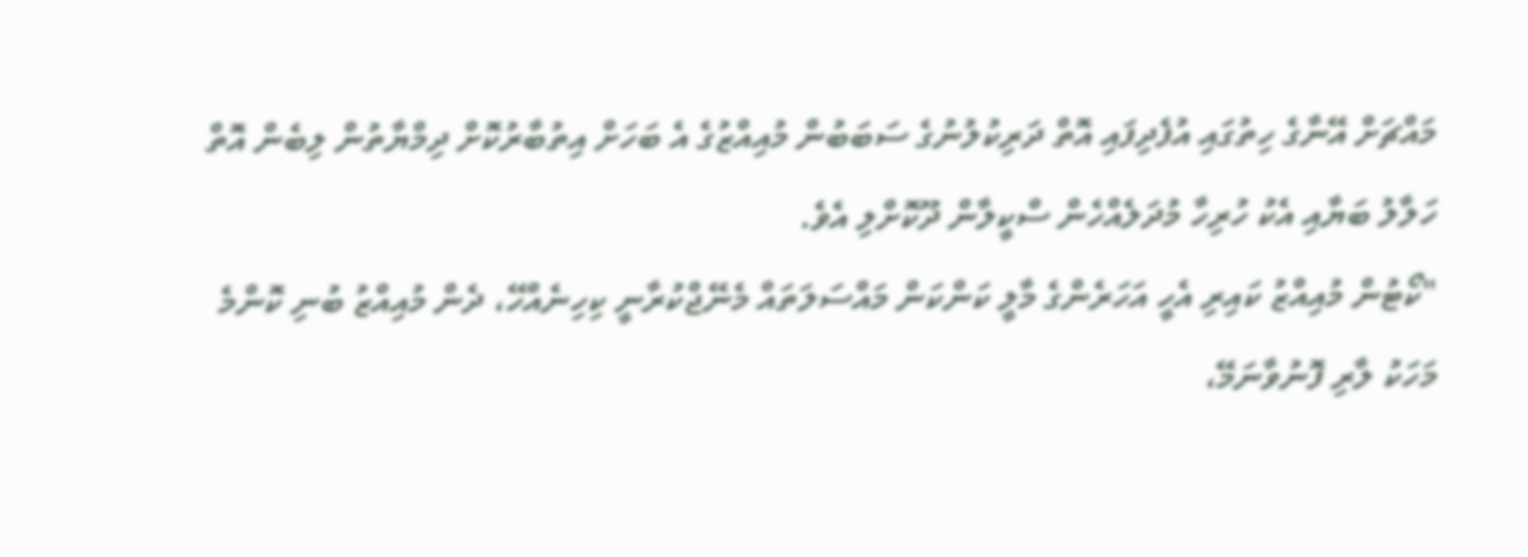މައްޗަށް އޭނާގެ ހިތުގައި އުފެދިފައި އޮތް ދަރިކުލުނުގެ ސަބަބުން މުއިއްޒުގެ އެ ބަހަށް އިތުބާރުކޮށް ދިމްޔާތުން ލިބެން އޮތް ހަލާލު ބަޔާއި އެކު ހުރިހާ މުދަލެއްހެން ސްކީލާން ދޫކޮށްލި އެވެ.
"ކޯޓުން މުއިއްޒު ކައިރި އެހީ އަހަރެންގެ މާލީ ކަންކަން މައްސަލަތައް މެނޭޖްކުރާނީ ކިހިނެއްހޭ، ދެން މުއިއްޒު ބުނި ކޮންމެ މަހަކު ލާރި ފޮނުވާނަމޭ،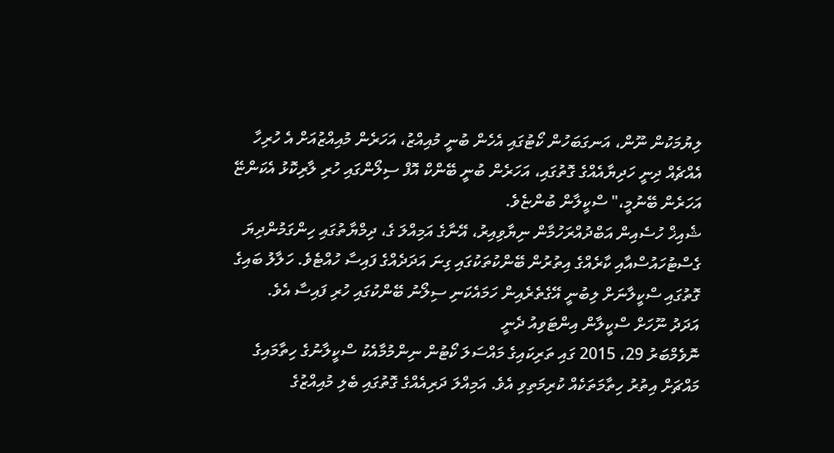ލިޔުމަކުން ނޫން، އަނގަބަހުން ކޯޓުގައި އެހެން ބުނީ މުއިއްޒު، އަހަރެން މުއިއްޒުއަށް އެ ހުރިހާ އެއްޗެއް ދިނީ ހަދިޔާއެއްގެ ގޮތުގައި، އަހަރެން ބުނީ ބޭންކް އޮފް ސިލޯންގައި ހުރި ލާރިކޮޅު އެކަންޏޭ އަހަރެން ބޭނުމީ،" ސްކީލާން ބުންޏެވެ.
ޝެއިޚް ހުސެއިން އަބްދުއްރަހުމާން ނިޔާވިއިރު، އޭނާގެ އަމިއްލަ ގެ، ދިމްޔާތުގައި ހިންގަމުންދިޔަ ގެސްޓުހައުސްއާއި ކާރެއްގެ އިތުރުން ބޭންކުތަކުގައި ގިނަ އަދަދެއްގެ ފައިސާ ހުއްޓެވެ. ހަލާލު ބައިގެ ގޮތުގައި ސްކީލާނަށް ލިބުނީ އޭގެތެރެއިން ހަމައެކަނި ސިލޯނު ބޭންކުގައި ހުރި ފައިސާ އެވެ.
އަދަދު ނޫހަށް ސްކީލާން އިންޓަވިއު ދެނީ
ނޮވެމްބަރު 29، 2015 ގައި ތަރިކައިގެ މައްސަލަ ކޯޓުން ނިންމުމާއެކު ސްކީލާނުގެ ހިތާމައިގެ މައްޗަށް އިތުރު ހިތާމަތަކެއް ކުރިމަތިވި އެވެ. އަމިއްލަ ދަރިއެއްގެ ގޮތުގައި ބެލި މުއިއްޒުގެ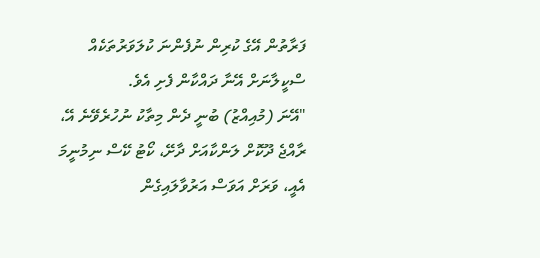ފަރާތުން އޭގެ ކުރިން ނުފެންނަ ކުލަވަރުތަކެއް ސްކީލާނަށް އޭނާ ދައްކާން ފެށި އެވެ.
"އޭނަ (މުއިއްޒު) ބުނީ ދެން މިތާކު ނުހުރެވޭނެ އޭ، ރާއްޖެ ދޫކޮށް ލަންކާއަށް ދާށޭ، ކޯޓު ކޭސް ނިމުނީމަ އެއީ، ވަރަށް އަވަސް އަރުވާލައިގެން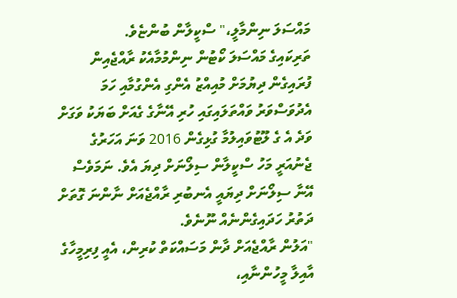މައްސަލަ ނިންމާލީ،" ސްކީލާން ބުންޏެވެ.
ތަރިކައިގެ މައްސަލަ ކޯޓުން ނިންމުމާއެކު ރާއްޖެއިން ފުރައިގެން ދިޔުމަށް މުއިއްޒު އެންގި އެންގުމާއި ހަމަ އެދުވަސްވަރު ވައްތަލައިގައި ހުރި އޭނާގެ ގެއަށް ބަޔަކު ވަގަށް ވަދެ އެ ގެ ލޫޓުވައިލުމާ ގުޅިގެން 2016 ވަނަ އަހަރުގެ ޖެނުއަރީ މަހު ސްކީލާން ސިލޯނަށް ދިޔަ އެވެ. ނަމަވެސް އޭނާ ސިލޯނަށް ދިޔައީ އެނބުރި ރާއްޖެއަށް ނާންނަ ގޮތަށް ދަތުރު ހަދައިގެންނެއް ނޫނެވެ.
"އަލުން ރާއްޖެއަށް ދާން މަސައްކަތް ކުރިން، އެއީ ފިރިމީހާގެ އާއިލާ މީހުންނާއި،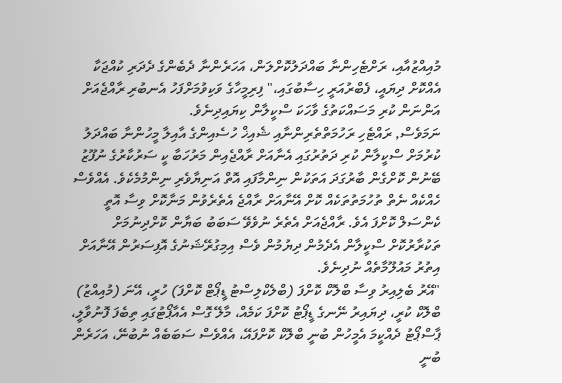މުއިއްޒުއާއި، ރަށްޓެހިންނާ ބައްދަލުކޮށްލަން، އަހަރެންނާ ދެބެންގެ ދެދަރި ކުއްޖަކާ އެއްކޮށް ދިޔައީ، ފެބްރުއަރީ ހިސާބުގައި،" ފިރިމީހާގެ ވަކިވުމަށްފަހު އެނބުރި ރާއްޖެއަށް އަންނަން ކުރި މަސައްކަތުގެ ވާހަކަ ސްކީލާން ކިޔައިދިނެވެ.
ނަމަވެސް, ރައްޓެހި ރަހުމަތްތެރިންނާއި ޝެއިޚް ހުސެއިންގެ އާއިލާ މީހުންނާ ބައްދަލު ކުރުމަށް ސްކީލާން ކުރި ދަތުރުގައި އެނާއަށް ރާއްޖެއިން މަރުހަބާ ކީ ސަރުކާރުގެ ނުފޫޒު ބޭނުން ކޮށްގެން ބާރުގަދަ އަތަކުން ނިންމާފައި އޮތް އަނިޔާވެރި ނިންމުމެކެވެ. އެއްވެސް ހެއްކެއް ނެތް ތުހުމަތުތަކެއް ކޮށް އޭނާއަށް ރާއްޖެ އެތެރެވުން މަނާކޮށް ވިސާ އޮތީ ކެންސަލް ކޮށްފަ އެވެ. ރާއްޖެއަށް އެތެރެ ނުވެވޭ ސަބަބު ބަޔާން ކޮށްދިނުމަށް ތަކުރާރުކޮށް ސްކީލާން އެދެމުން ދިޔުމުން ވެސް އިމިގުރޭޝަނުގެ އޮފިސަރުން އޭނާއަށް އިތުރު މައުލޫމާތެއް ނުދިނެވެ.
"އޭރު ބެލިއިރު ވިސާ ބްލޮކް ކޮށްފަ (ބްލެކްލިސްޓު ޑީޕޯޓް ކޮށްފަ) ހުރީ، އޭނަ (މުއިއްޒު) ބްލޮކް ކުރީ، ދިޔައިރު ނޭނގެ ޑީޕޯޓު ކޮށްފަ ކަމެއް، މާލޭ ގޮސް އެއާޕޯޓުގައި ތިބެފަ ފޮނުވާލީ، ޕާސްޕޯޓު ދެއްކީމަ އެމީހުން ބުނީ ބްލޮކް ކޮށްފައޭ، އެއްވެސް ސަބަބެއް ނުބުނޭ، އަހަރެން ބުނީ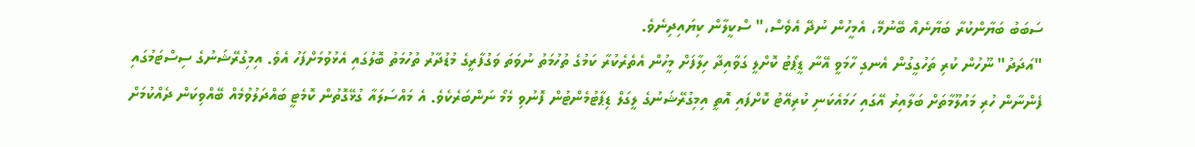ސަބަބު ބަޔާންކުރާ ބަޔާނެއް ބޭނުމޭ، އެމީހުން ނުދޭ އެވެސް،" ސްކީލާން ކިޔައިދިނެވެ.
"އަދަދު" ނޫހުން ކުރި ތަހުގީގުން އެނގި ހާމަވީ އޭނާ ޑީޕޯޓު ކޮށްލީ ގަވާއިދާ ހިލާފަށް މީހުން އެތެރެކުރާ ކަމުގެ ތުހުމަތު ނުވަތަ ވަގުފާރީގެ މުޑުދާރު ތުހުމަތު ބޮލުގައި އެޅުވުމަށްފަހު އެވެ. އިމިގުރޭޝަނުގެ ސިސްޓަމުގައި ފެންނާން ހުރި މައުލޫމާތަށް ބަލާއިރު އޭގައި ހަމައެކަނި ކުރިއޭޓު ކޮށްފައި އޮތީ އިމިގުރޭޝަނުގެ ލީގަލް ޑިޕާޓުމެންޓުން ފޮނުވި މެމޯ ނަންބަރެކެވެ. އެ މައްސަލައާ ގުޅޭގޮތުން ކޮމެޓީ ބައްދަލުވުމެއް ބޭއްވިކަން ދެއްކުމަށް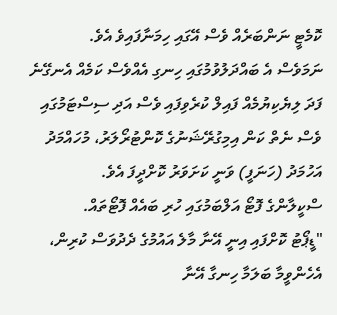ކޮމެޓީ ނަންބަރެއް ވެސް އޭގައި ހިމަނާފައިވެ އެވެ.
ނަމަވެސް އެ ބައްދަލުވުމުގައި ހިނގި އެއްވެސް ކަމެއް އެނގޭނެ ފަދަ ލިޔެކިޔުމެއް ފައިލް ކުރެވިފައި ވެސް އަދި ސިސްޓަމުގައި ވެސް ނެތް ކަން އިމިގުރޭޝަނުގެ ކޮންޓުރޯލަރު، މުހައްމަދު އަހުމަދު (ހަނަފީ) ވަނީ ކަށަވަރު ކޮށްދީފަ އެވެ.
ސްކީލާންގެ ފޮޓޯ އަލްބަމުގައި ހުރި ބައެއް ފޮޓޯތައް.
"ޑީޕޯޓު ކޮށްފައި އިނީ އޭނާ މާލެ އައުމުގެ ދެދުވަސް ކުރިން، އެހެންވީމާ ބަލަމާ ހިނގާ އޭނާ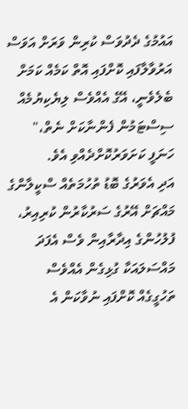އައުމުގެ ދެދުވަސް ކުރިން ވަރަށް އަވަސް އަރުވާލާފައި ކޮށްފައި އޮތް ކަމެއް ކަމަށް ބެލެވެނީ، އޭގެ އެއްވެސް ލިޔެކިޔުމެއް ސިސްޓަމުން ފެންނާކަށް ނެތް،" ހަނަފީ ކަށަވަރުކޮށްދެއްވި އެވެ.
އަދި އެވަރުގެ ބޮޑު ތުހުމަތެއް ސްކީލާންގެ މައްޗަށް އޭރުގެ ސަރުކާރުން ކުރިއިރު، ފުލުހުންގެ އިދާރާއިން ވެސް އެފަދަ މައްސަލައަކާ ގުޅިގެން އެއްވެސް ތަހުގީގެއް ކޮށްފައި ނުވާކަން އެ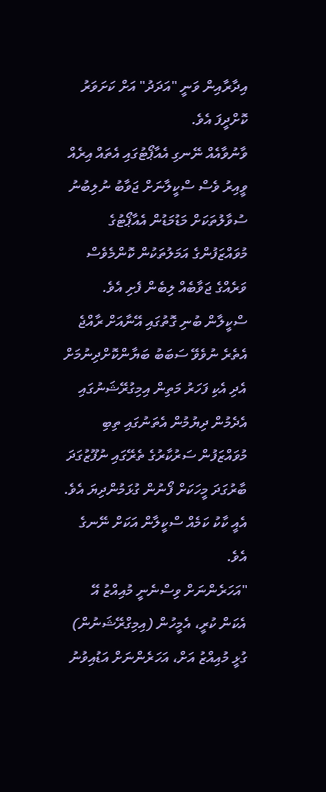އިދާރާއިން ވަނީ "އަދަދު" އަށް ކަށަވަރު ކޮށްދީފަ އެވެ.
ވާނުވާއެއް ނޭނގި އެއާޕޯޓުގައި އެތައް އިރެއް ވީއިރު ވެސް ސްކީލާނަށް ޖަވާބު ނުލިބުނު ސުވާލުތަކަށް މަޑުމަޑުން އެއާޕޯޓުގެ މުވައްޒަފުންގެ އަމަލުތަކުން ކޮންމެވެސް ވަރެއްގެ ޖަވާބެއް ލިބެން ފެށި އެވެ. ސްކީލާން ބުނި ގޮތުގައި އޭނާއަށް ރާއްޖެ އެތެރެ ނުވެވޭ ސަބަބު ބަޔާންކޮށްދިނުމަށް އެދި އެކި ފަހަރު މަތިން އިމިގުރޭޝަނުގައި އެދެމުން ދިޔުމުން އެތަނުގައި ތިބި މުވައްޒަފުން ސަރުކާރުގެ ތެރޭގައި ނުފޫޒުގަދަ ބާރުގަދަ މީހަކަށް ފޯނުން ގުޅަމުންދިޔަ އެވެ. އެއީ ކާކު ކަމެއް ސްކީލާން އަކަށް ނޭނގެ އެވެ.
"އަހަރެންނަށް ވިސްނެނީ މުއިއްޒު އޭ އެކަން ކުރީ، އެމީހުން (އިމިގްރޭޝަނުން) ގުޅީ މުއިއްޒު އަށް، އަހަރެންނަށް އަޑުއިވުނު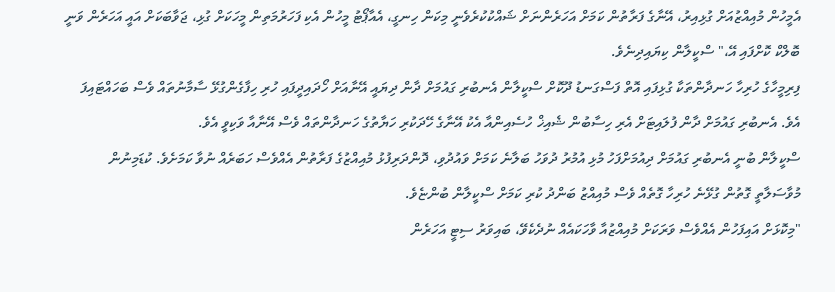އެމީހުން މުއިއްޒުއަށް ގުޅިއިރު، އޭނާގެ ފަރާތުން ކަމަށް އަހަރެންނަށް ޝައްކުކުރެވެނީ މިކަން ހިނގީ، އެއާޕޯޓު މީހުން އެކި ފަހަރުމަތިން މީހަކަށް ގުޅި، ޖަވާބަކަށް އައީ އަހަރެން ވަނީ ބޮލްކް ކޮށްފައި އޭ،" ސްކީލާން ކިޔައިދިނެވެ.
ފިރިމީހާގެ ހުރިހާ ހަނދާންތަކާ ގުޅިފައި އޮތް ފަސްގަނޑު ދޫކޮށް ސްކީލާން އެނބުރި ގައުމަށް ދާން ދިޔައީ އޭނާއަށް ހޯދައިދީފައި ހުރި ހިފާގެންގުޅޭ ސާމާނުތައް ވެސް ބަހައްޓައިފަ އެވެ. އެނބުރި ގައުމަށް ދާން ފުލައިޓަށް އެރި ހިސާބުން ޝެއިޚް ހުސެއިންއާ އެކު އޭނާގެ ހޭދަކުރި ހަޔާތުގެ ހަނދާންތައް ވެސް އޭނާއާ ވަކިވީ އެވެ.
ސްކީލާން ބުނީ އެނބުރި ގައުމަށް ދިއުމަށްފަހު މުޅި އުމުރު ދުވަހު ބަލާނެ ކަމަށް ވައުދުވި، ދޮންދަރިފުޅު މުއިއްޒުގެ ފަރާތުން އެއްވެސް ހަބަރެއް ނުވާ ކަމަށެވެ. ކުޑަމިނުން މުވާސަލާތީ ގޮތުން ގުޅޭނެ ހުރިހާ ގޮތެއް ވެސް މުއިއްޒު ބަންދު ކުރި ކަމަށް ސްކީލާން ބުންޏެވެ.
"މިކޮޅަށް އައިފަހުން އެއްވެސް ވަރަކަށް މުއިއްޒުއާ ވާހަކައެއް ނުދެކެވޭ، ބައިވަރު ސިޓީ އަހަރެން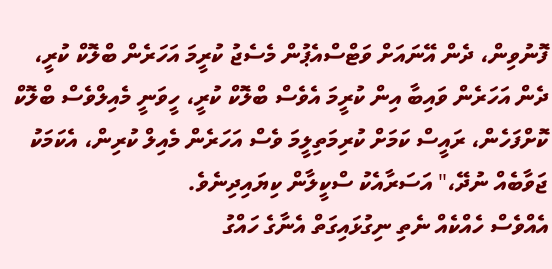ފޮނުވިން، ދެން އޭނައަށް ވަޓްސްއެޕުން މެސެޖު ކުރީމަ އަހަރެން ބްލޮކް ކުރީ، ދެން އަހަރެން ވައިބާ އިން ކުރީމަ އެވެސް ބްލޮކް ކުރީ، ހީވަނީ މެއިލްވެސް ބްލޮކް ކޮށްފަހެން، ރައީސް ކަމަށް ކުރިމަތިލީމަ ވެސް އަހަރެން މެއިލް ކުރިން، އެކަމަކު ޖަވާބެއް ނުދޭ،" އަސަރާއެކު ސްކީލާން ކިޔައިދިނެވެ.
އެއްވެސް ހެއްކެއް ނެތި ނިގުޅައިގަތް އެނާގެ ހައްގު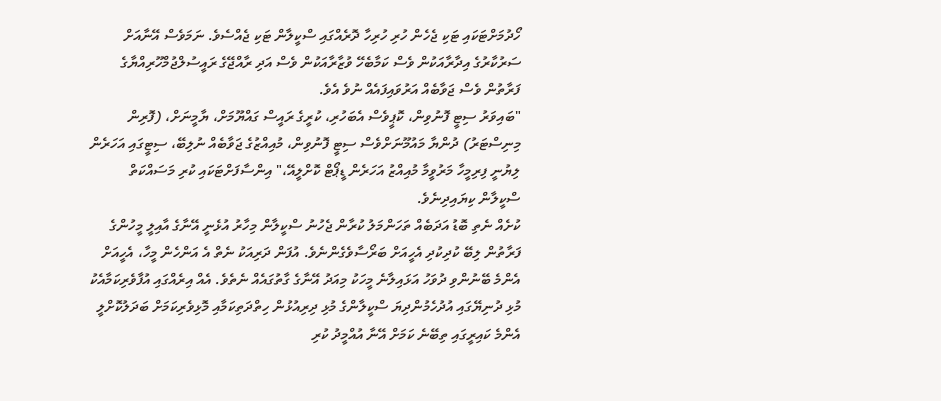ހޯދުމަށްޓަކައި ޓަކި ޖެހެން ހުރި ހުރިހާ ދޮރެއްގައި ސްކީލާން ޓަކި ޖެއްސެވެ. ނަމަވެސް އޭނާއަށް ސަރުކާރުގެ އިދާރާއަކުން ވެސް ކަމާބެހޭ ވުޒާރާއަކުން ވެސް އަދި ރާއްޖޭގެ ރައީސުލްޖުމްހޫރިއްޔާގެ ފަރާތުން ވެސް ޖަވާބެއް އަރުވައިފައެއް ނުވެ އެވެ.
"ބައިވަރު ސިޓީ ފޮނުވިން، ކޮޕީވެސް އެބަހުރި، ކުރީގެ ރައީސް ގައްޔޫމަށް، ޔާމީނަށް، (ފޮރިން މިނިސްޓަރު) ދުންޔާ މައުމޫނަށްވެސް ސިޓީ ފޮނުވިން، މުއިއްޒުގެ ޖަވާބެއް ނުލިބޭ، ސިޓީގައި އަހަރެން ލިޔުނީ ފިރިމީހާ މަރުވީމާ މުއިއްޒު އަހަރެން ޑީޕޯޓް ކޮށްލީއޭ،" އިންސާފަށްޓަކައި ކުރި މަސައްކަތް ސްކީލާން ކިޔައިދިނެވެ.
ކުށެއް ނެތި ބޮޑު އަދަބެއް ތަހަންމަލު ކުރާން ޖެހުނު ސްކީލާން މިހާރު އުޅެނީ އޭނާގެ އާއިލީ މީހުންގެ ފަރާތުން ލިބޭ ކުދިކުދި އެހީއަށް ބަރޯސާވެގެންނެވެ. އުފަން ދަރިއަކު ނެތް އެ އަންހެން މީހާ، އެހީއަށް އެންމެ ބޭނުންވި ދުވަހު އަޅައިލާނެ މީހަކު މިއަދު އޭނާގެ ގާތުގައެއް ނެތެވެ. އެއް އިރެއްގައި އުފާވެރިކަމާއެކު މުޅި ދުނިޔޭގައި އުދުހެމުންދިޔަ ސްކީލާންގެ މުޅި ދިރިއުޅުން ހިތްދަތިކަމާއި މޮޅިވެރިކަމަށް ބަދަލުކޮށްލީ އެންމެ ކައިރީގައި ތިބޭނެ ކަމަށް އޭނާ އުއްމީދު ކުރި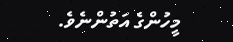މީހުންގެ އަތުންނެވެ.